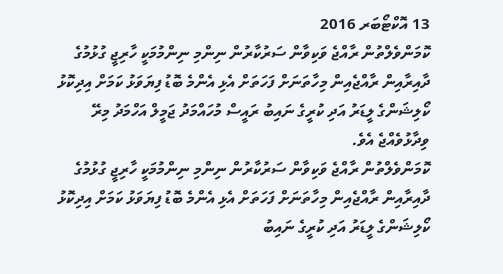13 އޮކްޓޯބަރ 2016
ކޮމަންވެލްތުން ރާއްޖެ ވަކިވާން ސަރުކާރުން ނިންމި ނިންމުމަކީ ހާރިޖީ ގުޅުމުގެ ދާއިރާއިން ރާއްޖެއިން މިހާތަނަށް ފަހަތަށް އެޅި އެންމެ ބޮޑު ފިޔަވަޅު ކަމަށް އިދިކޮޅު ކޯލިޝަންގެ ލީޑަރު އަދި ކުރީގެ ނައިބު ރައީސް މުހައްމަދު ޖަމީލް އަހްމަދު މިރޭ ވިދާޅުވެއްޖެ އެވެ.
ކޮމަންވެލްތުން ރާއްޖެ ވަކިވާން ސަރުކާރުން ނިންމި ނިންމުމަކީ ހާރިޖީ ގުޅުމުގެ ދާއިރާއިން ރާއްޖެއިން މިހާތަނަށް ފަހަތަށް އެޅި އެންމެ ބޮޑު ފިޔަވަޅު ކަމަށް އިދިކޮޅު ކޯލިޝަންގެ ލީޑަރު އަދި ކުރީގެ ނައިބު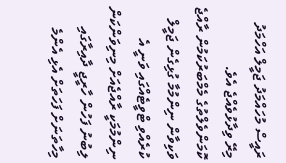ރައީސް މުހައްމަދު ޖަމީލް އަހްމަދު މިރޭ ވިދާޅުވެއްޖެ އެވެ.
ކޮމަންވެލްތުގެ މެމްބަރުކަމުން ރާއްޖެ ވަކިވާން ނިންމުމާ ގުޅިގެން ޖަމީލް ކުރެއްވި ޓްވީޓެއްގައި ވަނީ އެ ނިންމުމަކީ ރާއްޖެއަށް މިނިވަންކަން ލިބުނު ފަހުން ހާރީޖީ ދާއިރާގައި މިހާތަނަށް ފަހަތަށް އެޅި އެންމެ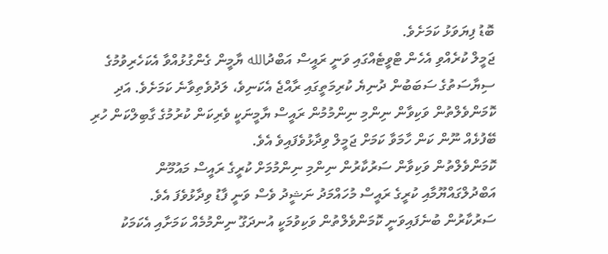ބޮޑު ފިޔަވަޅު ކަމަށެވެ.
ޖަމީލް ކުރެއްވި އެހެން ޓްވީޓެއްގައި ވަނީ ރައީސް އަބްދުالله ޔާމީން ގެންގުޅުއްވާ އެކަހެރިވުމުގެ ސިޔާސަތުގެ ސަބަބުން ދުނިޔެ ކުރިމަތީގައި ރާއްޖެ އެކަނިވެ، ލަދުވެތިވާނެ ކަމަށެވެ. އަދި ކޮމަންވެލްތުން ވަކިވާން ނިންމި ނިންމުމުން ރައީސް ޔާމީނަކީ ވެރިކަން ކުރުމުގެ ގާބިލްކަން ހުރި ބޭފުޅެއް ނޫން ކަން ހާމަވާ ކަމަށް ޖަމީލް ވިދާޅުވެފައިވެ އެވެ.
ކޮމަންވެލްތުން ވަކިވާން ސަރުކާރުން ނިންމި ނިންމުމަށް ކުރީގެ ރައީސް މައުމޫން އަބްދުލްގައްޔޫމާއި ކުރީގެ ރައީސް މުހައްމަދު ނަޝީދު ވެސް ވަނީ ފާޑު ވިދާޅުވެފަ އެވެ.
ސަރުކާރުން ބުނެފައިވަނީ ކޮމަންވެލްތުން ވަކިވުމަކީ އުނދަގޫ ނިންމުމެއް ކަމަށާއި އެކަމަކު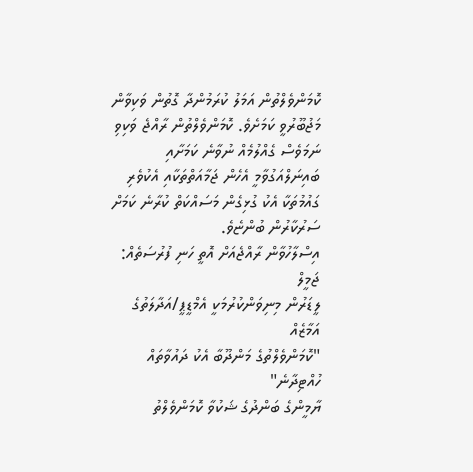ކޮމަންވެލްތުން އަމަލު ކުރަމުންދާ ގޮތުން ވަކިވާން މަޖުބޫރުވީ ކަމަށެވެ. ކޮމަންވެލްތުން ރާއްޖެ ވަކިވި ނަމަވެސް ގެއްލުމެއް ނުވާނެ ކަމަށާއި ބައިނަލްއަގުވާމީ އެހެން ޖަމާއަތްތަކާއި އެކުވެރި ގައުމުތަކާ އެކު ގުޅިގެން މަސައްކަތް ކުރާނެ ކަމަށް ސަރުކާރުން ބުންޏެވެ.
އިސްލާހުވާން ރާއްޖެއަށް އޮތީ ހަނި ފުރުސަތެއް: ޖަމީލް
ލީޑަރުން މިނިވަންކުރުމަކީ އެމްޑީޕީ/އަދާލަތުގެ އަމާޒެއް
"ކޮމަންވެލްތުގެ މަންދޫބާ އެކު ދައުވާތައް ހުއްޓިދާނެ"
ޔާމީންގެ ބަންދުގެ ޝަކުވާ ކޮމަންވެލްތު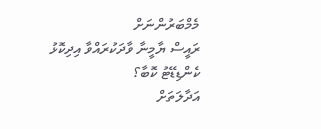މެމްބަރުންނަށް
ރައީސް ޔާމީނާ ވާދަކުރައްވާ އިދިކޮޅު ކެންޑިޑޭޓު ކޮބާ؟
އަދާލަތަށް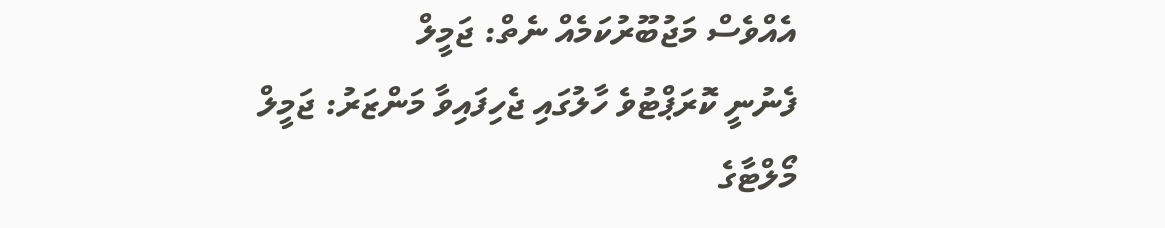އެއްވެސް މަޖުބޫރުކަމެއް ނެތް: ޖަމީލް
ފެނުނީ ކޮރަޕްޓުވެ ހާލުގައި ޖެހިފައިވާ މަންޒަރު: ޖަމީލް
މޯލްޓާގެ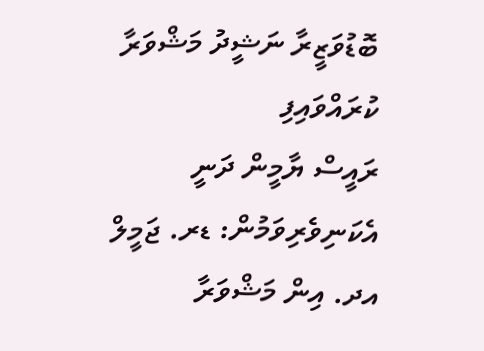ބޮޑުވަޒީރާ ނަޝީދު މަޝްވަރާ ކުރައްވައިފި
ރައީސް ޔާމީން ދަނީ އެކަނިވެރިވަމުން: ޑރ. ޖަމީލް
އދ. އިން މަޝްވަރާ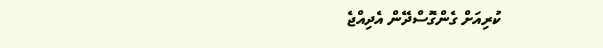ކުރިއަށް ގެންގޮސްދޭން އެދިއްޖެ